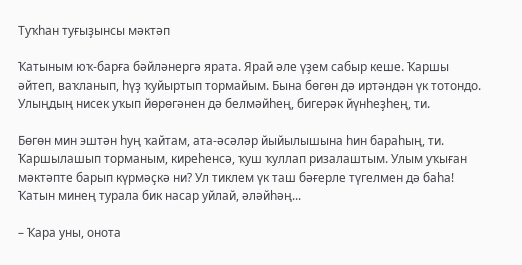Туҡһан туғыҙынсы мәктәп

Ҡатыным юҡ-барға бәйләнергә ярата. Ярай әле үҙем сабыр кеше. Ҡаршы әйтеп, ваҡланып, һүҙ ҡуйыртып тормайым. Бына бөгөн дә иртәндән үк тотондо. Улыңдың нисек уҡып йөрөгәнен дә белмәйһең, бигерәк йүнһеҙһең, ти.

Бөгөн мин эштән һуң ҡайтам, ата-әсәләр йыйылышына һин бараһың, ти. Ҡаршылашып торманым, киреһенсә, ҡуш ҡуллап ризалаштым. Улым уҡыған мәктәпте барып күрмәҫкә ни? Ул тиклем үк таш бәғерле түгелмен дә баһа! Ҡатын минең турала бик насар уйлай, әләйһәң...

– Ҡара уны, онота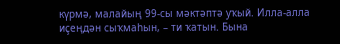күрмә, малайың 99-сы мәктәптә уҡый. Илла-алла иҫеңдән сыҡмаһын, – ти ҡатын. Бына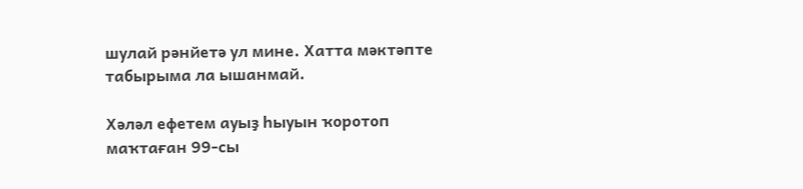шулай рәнйетә ул мине. Хатта мәктәпте табырыма ла ышанмай.

Хәләл ефетем ауыҙ һыуын ҡоротоп маҡтаған 99-сы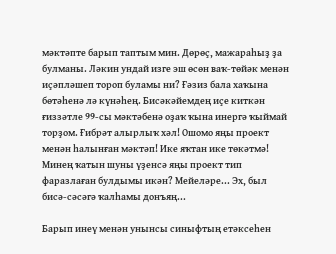мәктәпте барып таптым мин. Дөрөҫ, мажараһыҙ ҙа булманы. Ләкин ундай изге эш өсөн ваҡ-төйәк менән иҫәпләшеп тороп буламы ни? Ғәзиз бала хаҡына бөтәһенә лә күнәһең. Бисәкәйемдең иҫе киткән ғиззәтле 99-сы мәктәбенә оҙаҡ ҡына инергә ҡыймай торҙом. Ғибрәт алырлыҡ хәл! Ошомо яңы проект менән һалынған мәктәп! Ике яҡтан ике төкәтмә! Минең ҡатын шуны үҙенсә яңы проект тип фаразлаған булдымы икән? Мейеләре... Эх, был бисә-сәсәгә ҡалһамы донъяң...

Барып инеү менән унынсы синыфтың етәксеһен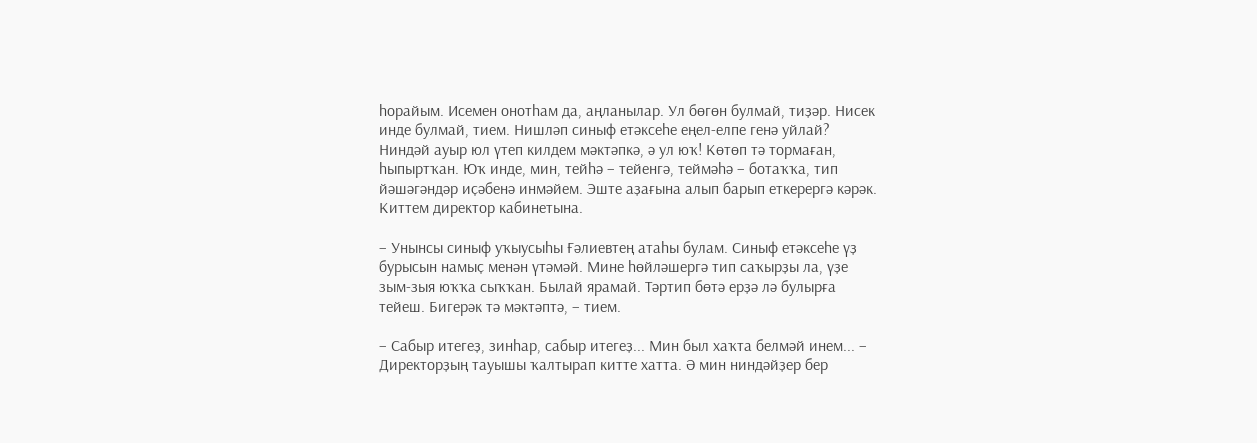һорайым. Исемен онотһам да, аңланылар. Ул бөгөн булмай, тиҙәр. Нисек инде булмай, тием. Нишләп синыф етәксеһе еңел-елпе генә уйлай? Ниндәй ауыр юл үтеп килдем мәктәпкә, ә ул юҡ! Көтөп тә тормаған, һыпыртҡан. Юҡ инде, мин, тейһә – тейенгә, теймәһә – ботаҡҡа, тип йәшәгәндәр иҫәбенә инмәйем. Эште аҙағына алып барып еткерергә кәрәк. Киттем директор кабинетына.

– Унынсы синыф уҡыусыһы Ғәлиевтең атаһы булам. Синыф етәксеһе үҙ бурысын намыҫ менән үтәмәй. Мине һөйләшергә тип саҡырҙы ла, үҙе зым-зыя юҡҡа сыҡҡан. Былай ярамай. Тәртип бөтә ерҙә лә булырға тейеш. Бигерәк тә мәктәптә, – тием.

– Сабыр итегеҙ, зинһар, сабыр итегеҙ... Мин был хаҡта белмәй инем... – Директорҙың тауышы ҡалтырап китте хатта. Ә мин ниндәйҙер бер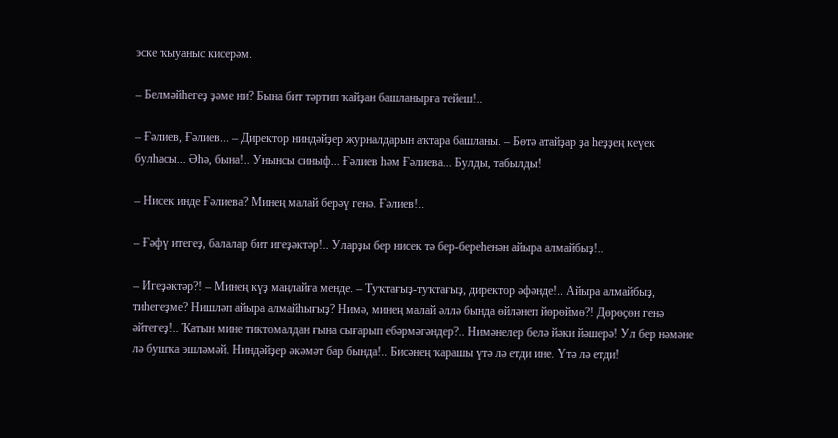эске ҡыуаныс кисерәм.

– Белмәйһегеҙ ҙәме ни? Бына бит тәртип ҡайҙан башланырға тейеш!..

– Ғәлиев, Ғәлиев... – Директор ниндәйҙер журналдарын аҡтара башланы. – Бөтә атайҙар ҙа һеҙҙең кеүек булһасы... Әһә, бына!.. Унынсы синыф... Ғәлиев һәм Ғәлиева... Булды, табылды!

– Нисек инде Ғәлиева? Минең малай берәү генә. Ғәлиев!..

– Ғәфү итегеҙ, балалар бит игеҙәктәр!.. Уларҙы бер нисек тә бер-береһенән айыра алмайбыҙ!..

– Игеҙәктәр?! – Минең күҙ маңлайға менде. – Туҡтағыҙ-туҡтағыҙ, директор әфәнде!.. Айыра алмайбыҙ, тиһегеҙме? Нишләп айыра алмайһығыҙ? Нимә, минең малай әллә бында өйләнеп йөрөймө?! Дөрөҫөн генә әйтегеҙ!.. Ҡатын мине тиктомалдан ғына сығарып ебәрмәгәндер?.. Нимәнелер белә йәки йәшерә! Ул бер нәмәне лә бушҡа эшләмәй. Ниндәйҙер әкәмәт бар бында!.. Бисәнең ҡарашы үтә лә етди ине. Үтә лә етди!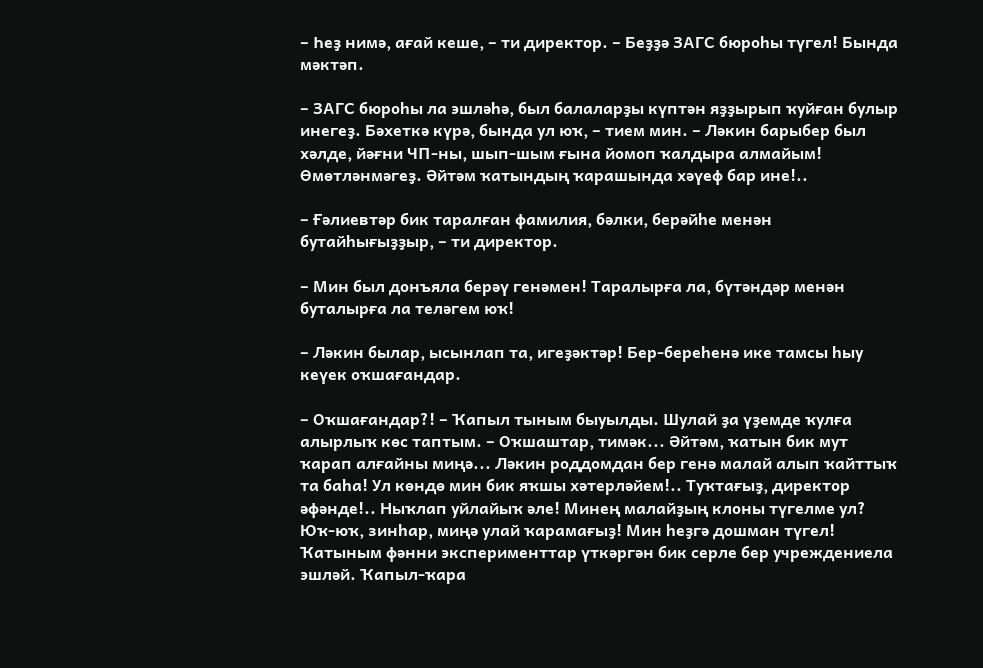– Һеҙ нимә, ағай кеше, – ти директор. – Беҙҙә ЗАГС бюроһы түгел! Бында мәктәп.

– ЗАГС бюроһы ла эшләһә, был балаларҙы күптән яҙҙырып ҡуйған булыр инегеҙ. Бәхеткә күрә, бында ул юҡ, – тием мин. – Ләкин барыбер был хәлде, йәғни ЧП-ны, шып-шым ғына йомоп ҡалдыра алмайым! Өмөтләнмәгеҙ. Әйтәм ҡатындың ҡарашында хәүеф бар ине!..

– Ғәлиевтәр бик таралған фамилия, бәлки, берәйһе менән бутайһығыҙҙыр, – ти директор.

– Мин был донъяла берәү генәмен! Таралырға ла, бүтәндәр менән буталырға ла теләгем юҡ!

– Ләкин былар, ысынлап та, игеҙәктәр! Бер-береһенә ике тамсы һыу кеүек оҡшағандар.

– Оҡшағандар?! – Ҡапыл тыным быуылды. Шулай ҙа үҙемде ҡулға алырлыҡ көс таптым. – Оҡшаштар, тимәк... Әйтәм, ҡатын бик мут ҡарап алғайны миңә... Ләкин роддомдан бер генә малай алып ҡайттыҡ та баһа! Ул көндө мин бик яҡшы хәтерләйем!.. Туҡтағыҙ, директор әфәнде!.. Ныҡлап уйлайыҡ әле! Минең малайҙың клоны түгелме ул? Юҡ-юҡ, зинһар, миңә улай ҡарамағыҙ! Мин һеҙгә дошман түгел! Ҡатыным фәнни эксперименттар үткәргән бик серле бер учреждениела эшләй. Ҡапыл-ҡара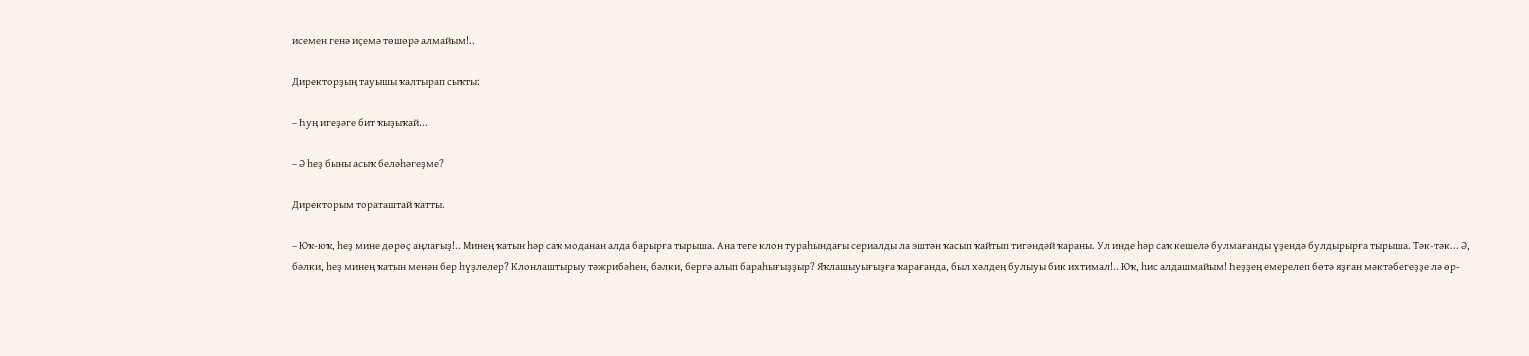исемен генә иҫемә төшөрә алмайым!..

Директорҙың тауышы ҡалтырап сыҡты:

– Һуң игеҙәге бит ҡыҙыҡай...

– Ә һеҙ быны асыҡ беләһәгеҙме?

Директорым тораташтай ҡатты.

– Юҡ-юҡ, һеҙ мине дөрөҫ аңлағыҙ!.. Минең ҡатын һәр саҡ моданан алда барырға тырыша. Ана теге клон тураһындағы сериалды ла эштән ҡасып ҡайтып тигәндәй ҡараны. Ул инде һәр саҡ кешелә булмағанды үҙендә булдырырға тырыша. Тәк-тәк... Ә, бәлки, һеҙ минең ҡатын менән бер һүҙлелер? Клонлаштырыу тәжрибәһен, бәлки, бергә алып бараһығыҙҙыр? Яҡлашыуығыҙға ҡарағанда, был хәлдең булыуы бик ихтимал!.. Юҡ, һис алдашмайым! Һеҙҙең емерелеп бөтә яҙған мәктәбегеҙҙе лә өр-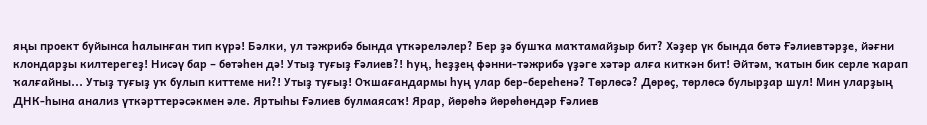яңы проект буйынса һалынған тип күрә! Бәлки, ул тәжрибә бында үткәреләлер? Бер ҙә бушҡа маҡтамайҙыр бит? Хәҙер үк бында бөтә Ғәлиевтәрҙе, йәғни клондарҙы килтерегеҙ! Нисәү бар – бөтәһен дә! Утыҙ туғыҙ Ғәлиев?! Һуң, һеҙҙең фәнни-тәжрибә үҙәге хәтәр алға киткән бит! Әйтәм, ҡатын бик серле ҡарап ҡалғайны... Утыҙ туғыҙ уҡ булып киттеме ни?! Утыҙ туғыҙ! Оҡшағандармы һуң улар бер-береһенә? Төрлөсә? Дөрөҫ, төрлөсә булырҙар шул! Мин уларҙың ДНК-һына анализ үткәрттерәсәкмен әле. Яртыһы Ғәлиев булмаясаҡ! Ярар, йөрөһә йөрөһөндәр Ғәлиев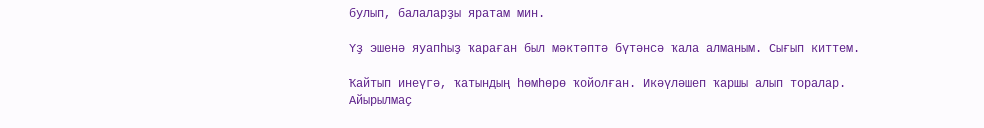булып, балаларҙы яратам мин.

Үҙ эшенә яуапһыҙ ҡараған был мәктәптә бүтәнсә ҡала алманым. Сығып киттем.

Ҡайтып инеүгә, ҡатындың һөмһөрө ҡойолған. Икәүләшеп ҡаршы алып торалар. Айырылмаҫ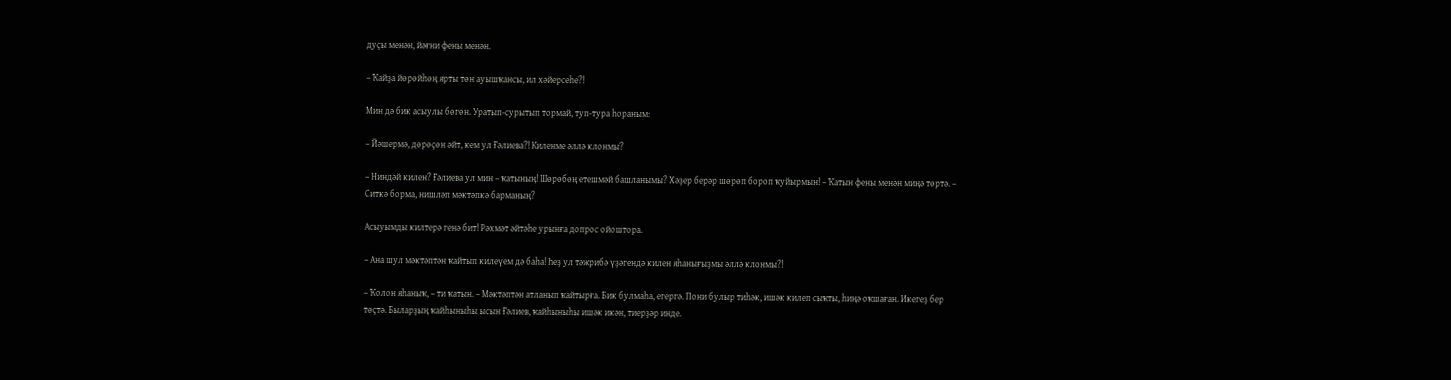дуҫы менән, йәғни фены менән.

– Ҡайҙа йөрөйһөң ярты төн ауышҡансы, ил хәйерсеһе?!

Мин дә бик асыулы бөгөн. Уратып-сурытып тормай, туп-тура һораным:

– Йәшермә, дөрөҫөн әйт, кем ул Ғәлиева?! Киленме әллә клонмы?

– Ниндәй килен? Ғәлиева ул мин – ҡатының! Шөрөбөң етешмәй башланымы? Хәҙер берәр шөрөп бороп ҡуйырмын! – Ҡатын фены менән миңә төртә. – Ситкә борма, нишләп мәктәпкә барманың?

Асыуымды килтерә генә бит! Рәхмәт әйтәһе урынға допрос ойоштора.

– Ана шул мәктәптән ҡайтып килеүем дә баһа! Һеҙ ул тәжрибә үҙәгендә килен яһанығыҙмы әллә клонмы?!

– Ҡолон яһаныҡ, – ти ҡатын. – Мәктәптән атланып ҡайтырға. Бик булмаһа, егергә. Пони булыр тиһәк, ишәк килеп сыҡты, һиңә оҡшаған. Икегеҙ бер төҫтә. Быларҙың ҡайһыныһы ысын Ғәлиев, ҡайһыныһы ишәк икән, тиерҙәр инде.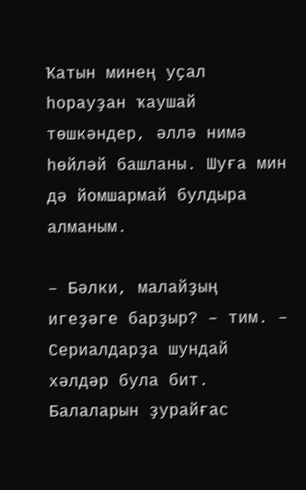Ҡатын минең уҫал һорауҙан ҡаушай төшкәндер, әллә нимә һөйләй башланы. Шуға мин дә йомшармай булдыра алманым.

– Бәлки, малайҙың игеҙәге барҙыр? – тим. – Сериалдарҙа шундай хәлдәр була бит. Балаларын ҙурайғас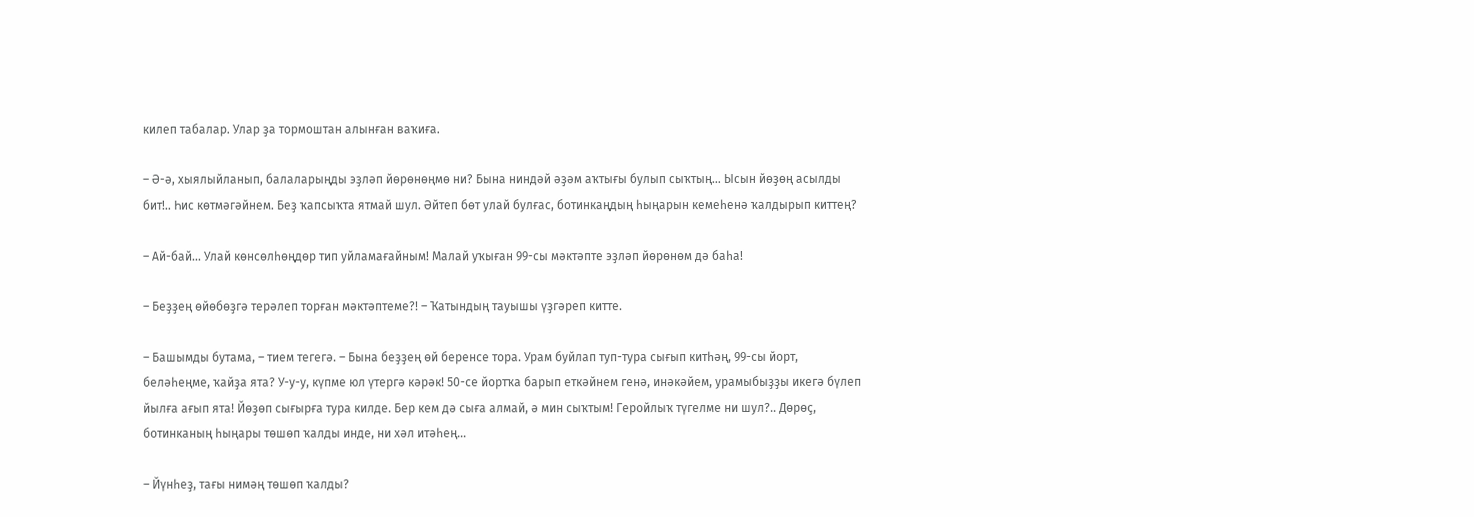килеп табалар. Улар ҙа тормоштан алынған ваҡиға.

– Ә-ә, хыялыйланып, балаларыңды эҙләп йөрөнөңмө ни? Бына ниндәй әҙәм аҡтығы булып сыҡтың... Ысын йөҙөң асылды бит!.. Һис көтмәгәйнем. Беҙ ҡапсыҡта ятмай шул. Әйтеп бөт улай булғас, ботинкаңдың һыңарын кемеһенә ҡалдырып киттең?

– Ай-бай... Улай көнсөлһөңдөр тип уйламағайным! Малай уҡыған 99-сы мәктәпте эҙләп йөрөнөм дә баһа!

– Беҙҙең өйөбөҙгә терәлеп торған мәктәптеме?! – Ҡатындың тауышы үҙгәреп китте.

– Башымды бутама, – тием тегегә. – Бына беҙҙең өй беренсе тора. Урам буйлап туп-тура сығып китһәң, 99-сы йорт, беләһеңме, ҡайҙа ята? У-у-у, күпме юл үтергә кәрәк! 50-се йортҡа барып еткәйнем генә, инәкәйем, урамыбыҙҙы икегә бүлеп йылға ағып ята! Йөҙөп сығырға тура килде. Бер кем дә сыға алмай, ә мин сыҡтым! Геройлыҡ түгелме ни шул?.. Дөрөҫ, ботинканың һыңары төшөп ҡалды инде, ни хәл итәһең...

– Йүнһеҙ, тағы нимәң төшөп ҡалды?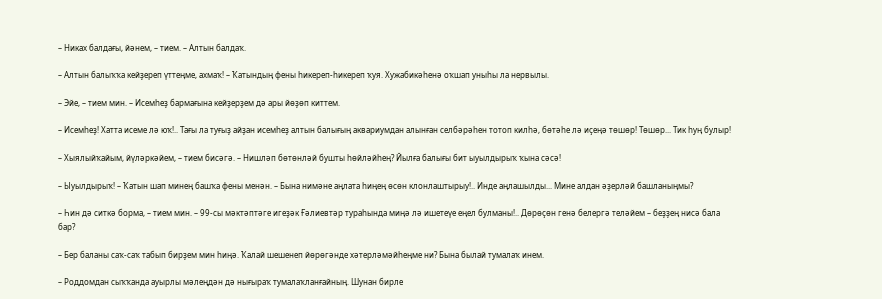– Никах балдағы, йәнем, – тием. – Алтын балдаҡ.

– Алтын балыҡҡа кейҙереп үттеңме, ахмаҡ! – Ҡатындың фены һикереп-һикереп ҡуя. Хужабикәһенә оҡшап уныһы ла нервылы.

– Эйе, – тием мин. – Исемһеҙ бармағына кейҙерҙем дә ары йөҙөп киттем.

– Исемһеҙ! Хатта исеме лә юҡ!.. Тағы ла туғыҙ айҙан исемһеҙ алтын балығың аквариумдан алынған селбәрәһен тотоп килһә, бөтәһе лә иҫеңә төшөр! Төшөр... Тик һуң булыр!

– Хыялыйҡайым, йүләркәйем, – тием бисәгә. – Нишләп бөтөнләй бушты һөйләйһең? Йылға балығы бит ыуылдырыҡ ҡына сәсә!

– Ыуылдырыҡ! – Ҡатын шап минең башҡа фены менән. – Бына нимәне аңлата һиңең өсөн клонлаштырыу!.. Инде аңлашылды... Мине алдан әҙерләй башланыңмы?

– Һин дә ситкә борма, – тием мин. – 99-сы мәктәптәге игеҙәк Ғәлиевтәр тураһында миңә лә ишетеүе еңел булманы!.. Дөрөҫөн генә белергә теләйем – беҙҙең нисә бала бар?

– Бер баланы саҡ-саҡ табып бирҙем мин һиңә. Ҡалай шешенеп йөрөгәнде хәтерләмәйһеңме ни? Бына былай тумалаҡ инем.

– Роддомдан сыҡҡанда ауырлы мәлеңдән дә нығыраҡ тумалаҡланғайның. Шунан бирле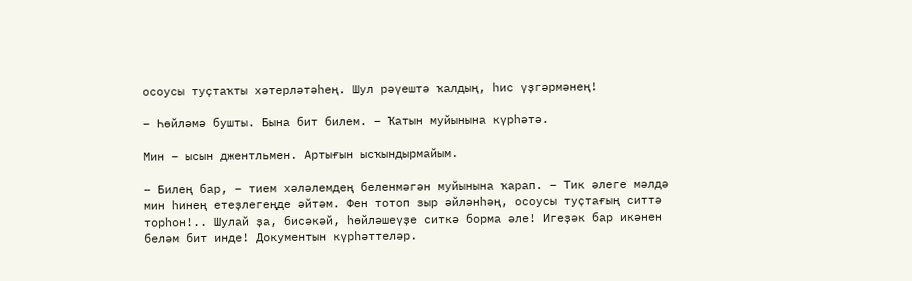осоусы туҫтаҡты хәтерләтәһең. Шул рәүештә ҡалдың, һис үҙгәрмәнең!

– Һөйләмә бушты. Бына бит билем. – Ҡатын муйынына күрһәтә.

Мин – ысын джентльмен. Артығын ысҡындырмайым.

– Билең бар, – тием хәләлемдең беленмәгән муйынына ҡарап. – Тик әлеге мәлдә мин һинең етеҙлегеңде әйтәм. Фен тотоп зыр әйләнһәң, осоусы туҫтағың ситтә торһон!.. Шулай ҙа, бисәкәй, һөйләшеүҙе ситкә борма әле! Игеҙәк бар икәнен беләм бит инде! Документын күрһәттеләр.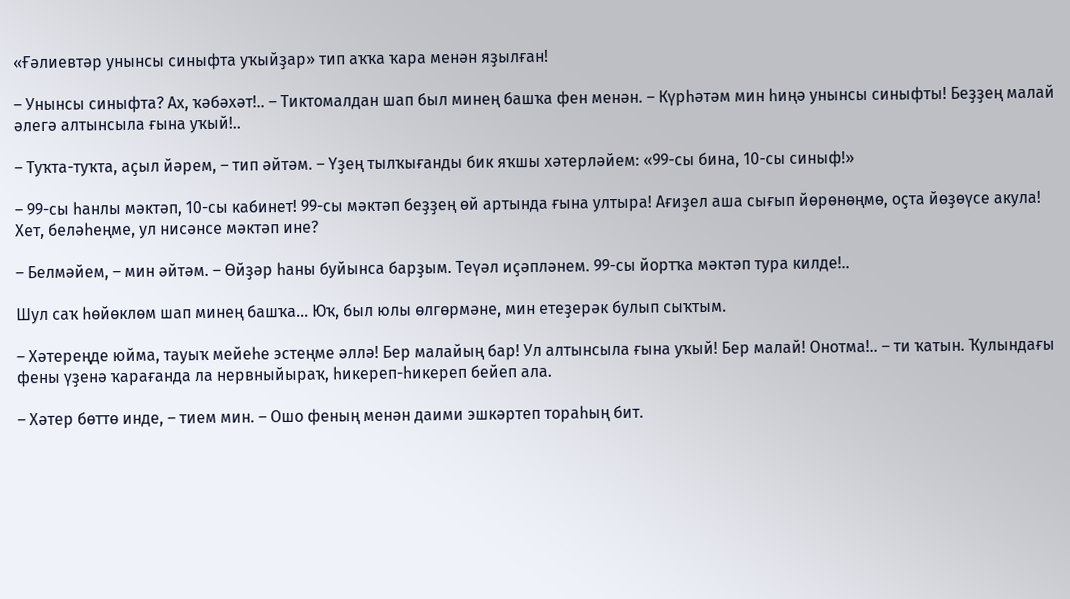«Ғәлиевтәр унынсы синыфта уҡыйҙар» тип аҡҡа ҡара менән яҙылған!

– Унынсы синыфта? Ах, ҡәбәхәт!.. – Тиктомалдан шап был минең башҡа фен менән. – Күрһәтәм мин һиңә унынсы синыфты! Беҙҙең малай әлегә алтынсыла ғына уҡый!..

– Туҡта-туҡта, аҫыл йәрем, – тип әйтәм. – Үҙең тылҡығанды бик яҡшы хәтерләйем: «99-сы бина, 10-сы синыф!»

– 99-сы һанлы мәктәп, 10-сы кабинет! 99-сы мәктәп беҙҙең өй артында ғына ултыра! Ағиҙел аша сығып йөрөнөңмө, оҫта йөҙөүсе акула! Хет, беләһеңме, ул нисәнсе мәктәп ине?

– Белмәйем, – мин әйтәм. – Өйҙәр һаны буйынса барҙым. Теүәл иҫәпләнем. 99-сы йортҡа мәктәп тура килде!..

Шул саҡ һөйөклөм шап минең башҡа... Юҡ, был юлы өлгөрмәне, мин етеҙерәк булып сыҡтым.

– Хәтереңде юйма, тауыҡ мейеһе эстеңме әллә! Бер малайың бар! Ул алтынсыла ғына уҡый! Бер малай! Онотма!.. – ти ҡатын. Ҡулындағы фены үҙенә ҡарағанда ла нервныйыраҡ, һикереп-һикереп бейеп ала.

– Хәтер бөттө инде, – тием мин. – Ошо феның менән даими эшкәртеп тораһың бит.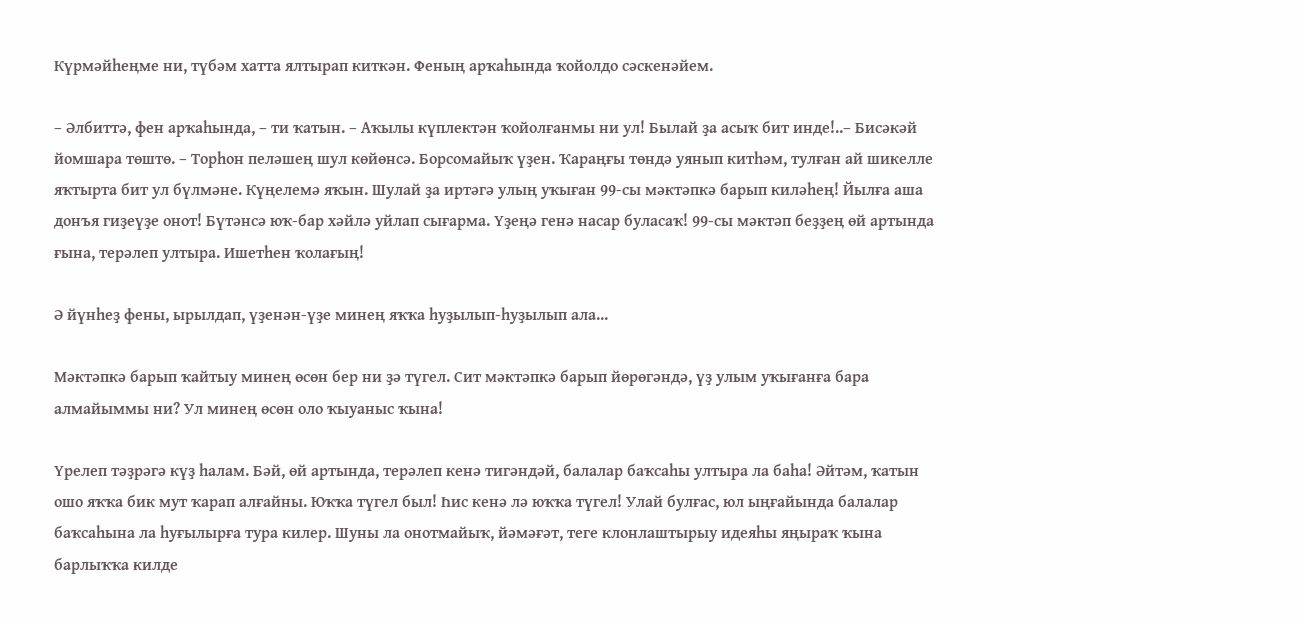Күрмәйһеңме ни, түбәм хатта ялтырап киткән. Феның арҡаһында ҡойолдо сәскенәйем.

– Әлбиттә, фен арҡаһында, – ти ҡатын. – Аҡылы күплектән ҡойолғанмы ни ул! Былай ҙа асыҡ бит инде!..– Бисәкәй йомшара төштө. – Торһон пеләшең шул көйөнсә. Борсомайыҡ үҙен. Ҡараңғы төндә уянып китһәм, тулған ай шикелле яҡтырта бит ул бүлмәне. Күңелемә яҡын. Шулай ҙа иртәгә улың уҡыған 99-сы мәктәпкә барып киләһең! Йылға аша донъя гиҙеүҙе онот! Бүтәнсә юҡ-бар хәйлә уйлап сығарма. Үҙеңә генә насар буласаҡ! 99-сы мәктәп беҙҙең өй артында ғына, терәлеп ултыра. Ишетһен ҡолағың!

Ә йүнһеҙ фены, ырылдап, үҙенән-үҙе минең яҡҡа һуҙылып-һуҙылып ала...

Мәктәпкә барып ҡайтыу минең өсөн бер ни ҙә түгел. Сит мәктәпкә барып йөрөгәндә, үҙ улым уҡығанға бара алмайыммы ни? Ул минең өсөн оло ҡыуаныс ҡына!

Үрелеп тәҙрәгә күҙ һалам. Бәй, өй артында, терәлеп кенә тигәндәй, балалар баҡсаһы ултыра ла баһа! Әйтәм, ҡатын ошо яҡҡа бик мут ҡарап алғайны. Юҡҡа түгел был! Һис кенә лә юҡҡа түгел! Улай булғас, юл ыңғайында балалар баҡсаһына ла һуғылырға тура килер. Шуны ла онотмайыҡ, йәмәғәт, теге клонлаштырыу идеяһы яңыраҡ ҡына барлыҡҡа килде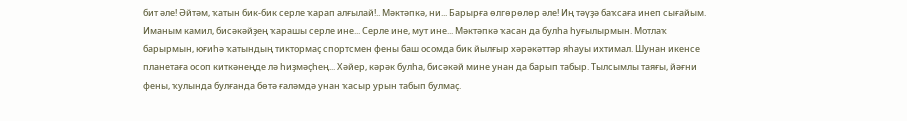бит әле! Әйтәм, ҡатын бик-бик серле ҡарап алғылай!.. Мәктәпкә, ни... Барырға өлгөрөлөр әле! Иң тәүҙә баҡсаға инеп сығайым. Иманым камил, бисәкәйҙең ҡарашы серле ине... Серле ине, мут ине... Мәктәпкә ҡасан да булһа һуғылырмын. Мотлаҡ барырмын, юғиһә ҡатындың тиктормаҫ спортсмен фены баш осомда бик йылғыр хәрәкәттәр яһауы ихтимал. Шунан икенсе планетаға осоп киткәнеңде лә һиҙмәҫһең... Хәйер, кәрәк булһа, бисәкәй мине унан да барып табыр. Тылсымлы таяғы, йәғни фены, ҡулында булғанда бөтә ғаләмдә унан ҡасыр урын табып булмаҫ.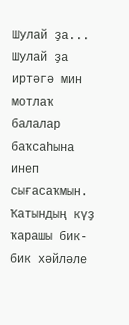Шулай ҙа... Шулай ҙа иртәгә мин мотлаҡ балалар баҡсаһына инеп сығасаҡмын. Ҡатындың күҙ ҡарашы бик-бик хәйләле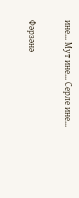ине... Мут ине... Серле ине...

Фәрзәнә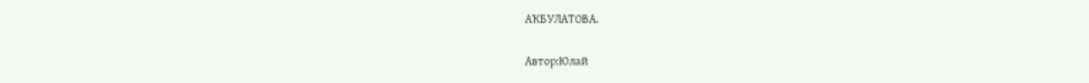АҠБУЛАТОВА.

Автор:Юлай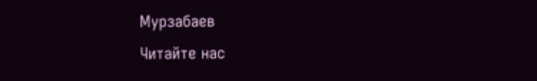Мурзабаев
Читайте нас